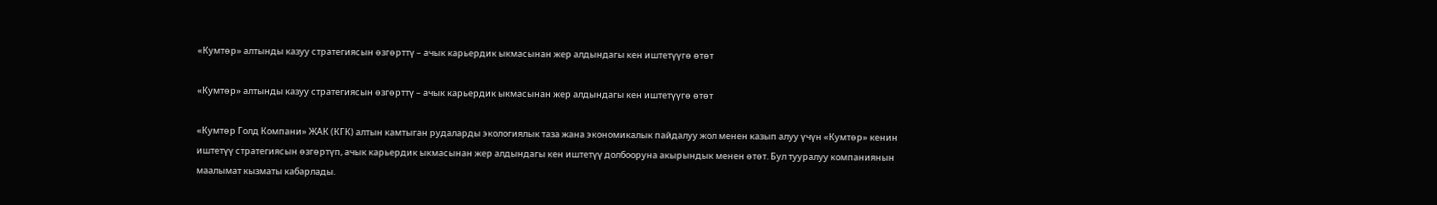«Кумтөр» алтынды казуу стратегиясын өзгөрттү – ачык карьердик ыкмасынан жер алдындагы кен иштетүүгө өтөт

«Кумтөр» алтынды казуу стратегиясын өзгөрттү – ачык карьердик ыкмасынан жер алдындагы кен иштетүүгө өтөт

«Кумтөр Голд Компани» ЖАК (КГК) алтын камтыган рудаларды экологиялык таза жана экономикалык пайдалуу жол менен казып алуу үчүн «Кумтөр» кенин иштетүү стратегиясын өзгөртүп, ачык карьердик ыкмасынан жер алдындагы кен иштетүү долбооруна акырындык менен өтөт. Бул тууралуу компаниянын маалымат кызматы кабарлады.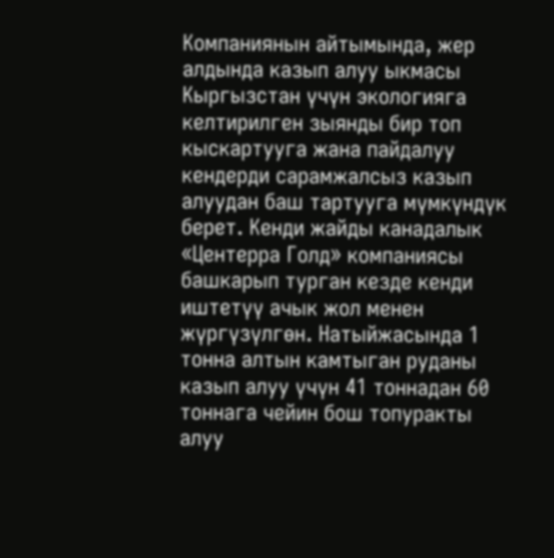Компаниянын айтымында, жер алдында казып алуу ыкмасы Кыргызстан үчүн экологияга келтирилген зыянды бир топ кыскартууга жана пайдалуу кендерди сарамжалсыз казып алуудан баш тартууга мүмкүндүк берет. Кенди жайды канадалык «Центерра Голд» компаниясы башкарып турган кезде кенди иштетүү ачык жол менен жүргүзүлгөн. Натыйжасында 1 тонна алтын камтыган руданы казып алуу үчүн 41 тоннадан 60 тоннага чейин бош топуракты алуу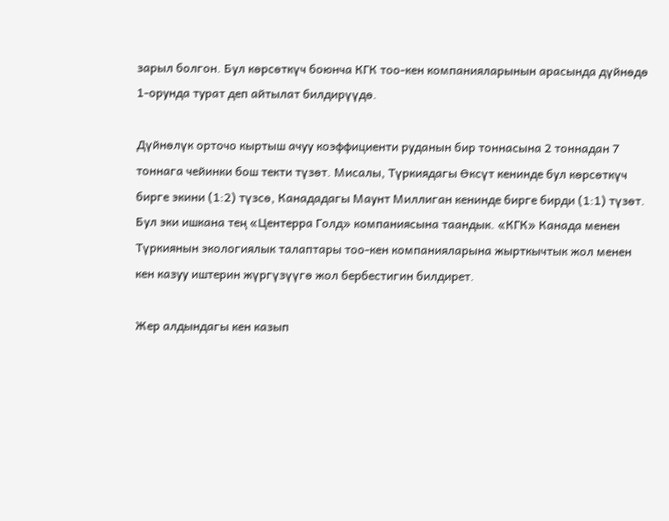зарыл болгон. Бул көрсөткүч боюнча КГК тоо-кен компанияларынын арасында дүйнөдө 1-орунда турат деп айтылат билдирүүдө.

Дүйнөлүк орточо кыртыш ачуу коэффициенти руданын бир тоннасына 2 тоннадан 7 тоннага чейинки бош текти түзөт. Мисалы, Түркиядагы Өксүт кенинде бул көрсөткүч бирге экини (1:2) түзсө, Канададагы Маунт Миллиган кенинде бирге бирди (1:1) түзөт. Бул эки ишкана тең «Центерра Голд» компаниясына таандык. «КГК» Канада менен Түркиянын экологиялык талаптары тоо-кен компанияларына жырткычтык жол менен кен казуу иштерин жүргүзүүгө жол бербестигин билдирет.

Жер алдындагы кен казып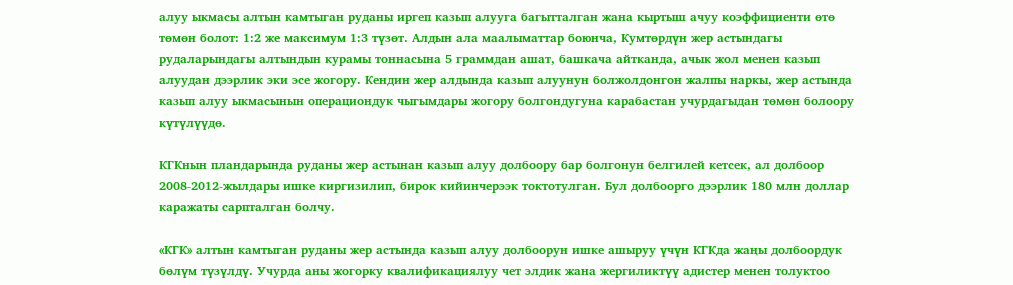алуу ыкмасы алтын камтыган руданы иргеп казып алууга багытталган жана кыртыш ачуу коэффициенти өтө төмөн болот: 1:2 же максимум 1:3 түзөт. Алдын ала маалыматтар боюнча, Кумтөрдүн жер астындагы рудаларындагы алтындын курамы тоннасына 5 граммдан ашат, башкача айтканда, ачык жол менен казып алуудан дээрлик эки эсе жогору. Кендин жер алдында казып алуунун болжолдонгон жалпы наркы, жер астында казып алуу ыкмасынын операциондук чыгымдары жогору болгондугуна карабастан учурдагыдан төмөн болоору күтүлүүдө.

КГКнын пландарында руданы жер астынан казып алуу долбоору бар болгонун белгилей кетсек, ал долбоор 2008-2012-жылдары ишке киргизилип, бирок кийинчерээк токтотулган. Бул долбоорго дээрлик 180 млн доллар каражаты сарпталган болчу.

«КГК» алтын камтыган руданы жер астында казып алуу долбоорун ишке ашыруу үчүн КГКда жаңы долбоордук бөлүм түзүлдү. Учурда аны жогорку квалификациялуу чет элдик жана жергиликтүү адистер менен толуктоо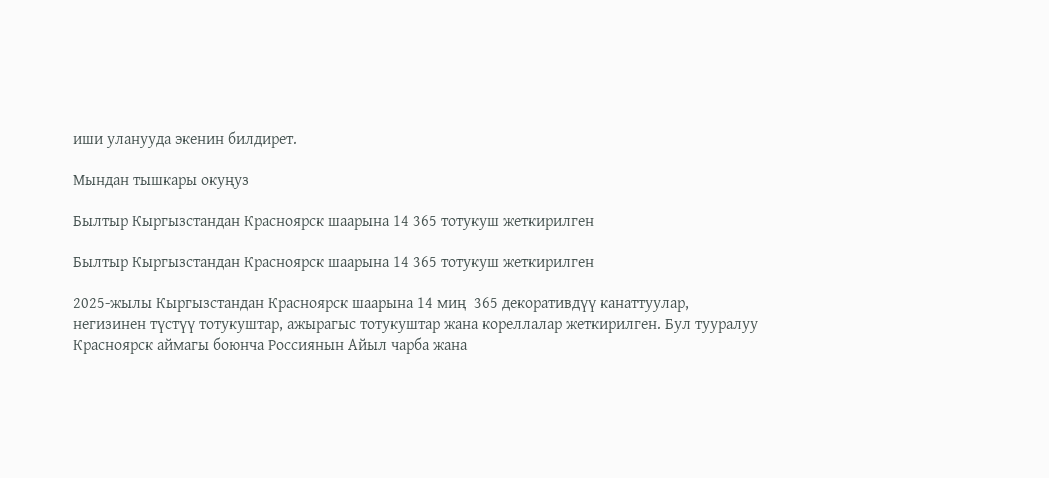иши уланууда экенин билдирет.

Мындан тышкары окуңуз

Былтыр Кыргызстандан Красноярск шаарына 14 365 тотукуш жеткирилген

Былтыр Кыргызстандан Красноярск шаарына 14 365 тотукуш жеткирилген

2025-жылы Кыргызстандан Красноярск шаарына 14 миң  365 декоративдүү канаттуулар, негизинен түстүү тотукуштар, ажырагыс тотукуштар жана кореллалар жеткирилген. Бул тууралуу Красноярск аймагы боюнча Россиянын Айыл чарба жана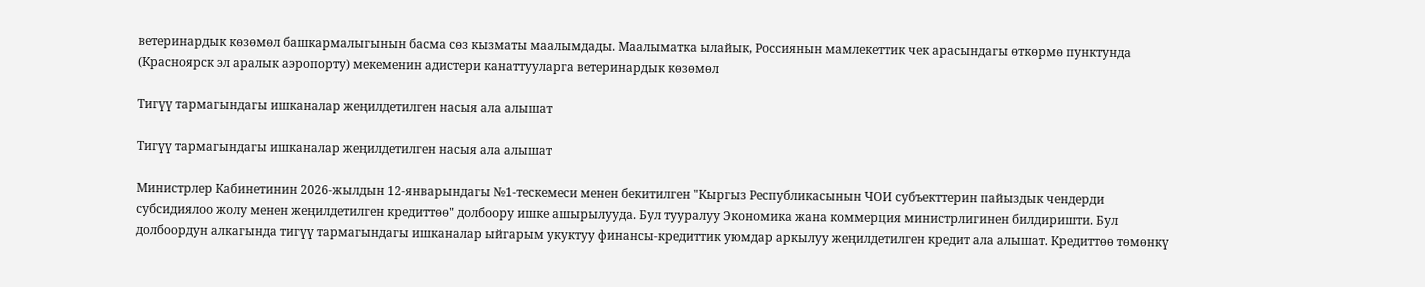ветеринардык көзөмөл башкармалыгынын басма сөз кызматы маалымдады. Маалыматка ылайык, Россиянын мамлекеттик чек арасындагы өткөрмө пунктунда (Красноярск эл аралык аэропорту) мекеменин адистери канаттууларга ветеринардык көзөмөл

Тигүү тармагындагы ишканалар жеңилдетилген насыя ала алышат

Тигүү тармагындагы ишканалар жеңилдетилген насыя ала алышат

Министрлер Кабинетинин 2026-жылдын 12-январындагы №1-тескемеси менен бекитилген "Кыргыз Республикасынын ЧОИ субъекттерин пайыздык чендерди субсидиялоо жолу менен жеңилдетилген кредиттөө" долбоору ишке ашырылууда. Бул тууралуу Экономика жана коммерция министрлигинен билдиришти. Бул долбоордун алкагында тигүү тармагындагы ишканалар ыйгарым укуктуу финансы-кредиттик уюмдар аркылуу жеңилдетилген кредит ала алышат. Кредиттөө төмөнкү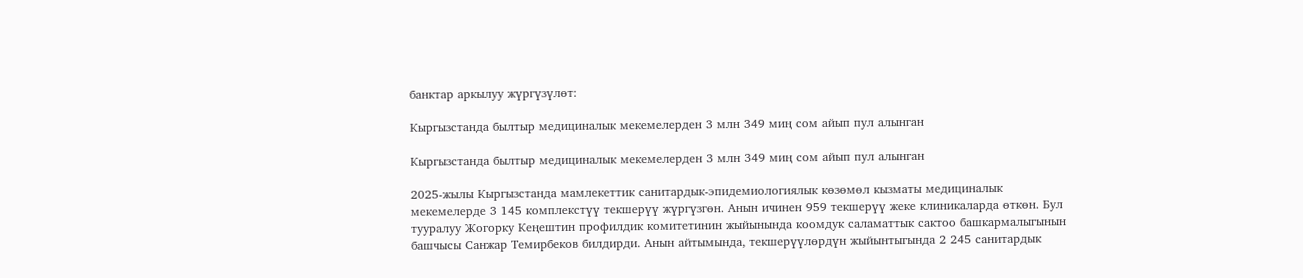банктар аркылуу жүргүзүлөт:

Кыргызстанда былтыр медициналык мекемелерден 3 млн 349 миң сом айып пул алынган

Кыргызстанда былтыр медициналык мекемелерден 3 млн 349 миң сом айып пул алынган

2025-жылы Кыргызстанда мамлекеттик санитардык-эпидемиологиялык көзөмөл кызматы медициналык мекемелерде 3 145 комплекстүү текшерүү жүргүзгөн. Анын ичинен 959 текшерүү жеке клиникаларда өткөн. Бул тууралуу Жогорку Кеңештин профилдик комитетинин жыйынында коомдук саламаттык сактоо башкармалыгынын башчысы Санжар Темирбеков билдирди. Анын айтымында, текшерүүлөрдүн жыйынтыгында 2 245 санитардык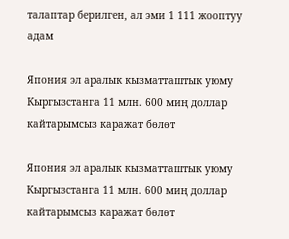талаптар берилген, ал эми 1 111 жооптуу адам

Япония эл аралык кызматташтык уюму Кыргызстанга 11 млн. 600 миң доллар кайтарымсыз каражат бөлөт

Япония эл аралык кызматташтык уюму Кыргызстанга 11 млн. 600 миң доллар кайтарымсыз каражат бөлөт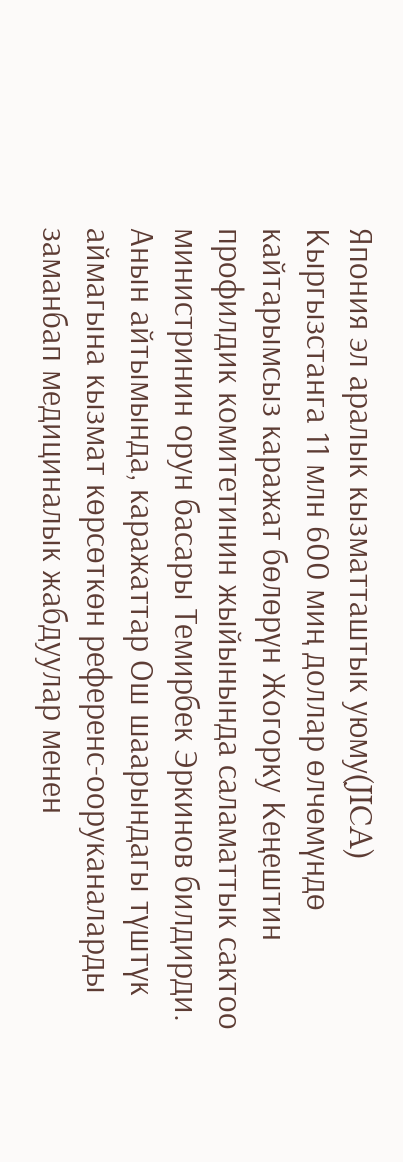Япония эл аралык кызматташтык уюму(JICA) Кыргызстанга 11 млн 600 миң доллар өлчөмүндө кайтарымсыз каражат бөлөрүн Жогорку Кеңештин профилдик комитетинин жыйынында саламаттык сактоо министринин орун басары Темирбек Эркинов билдирди. Анын айтымында, каражаттар Ош шаарындагы түштүк аймагына кызмат көрсөткөн референс-ооруканаларды заманбап медициналык жабдуулар менен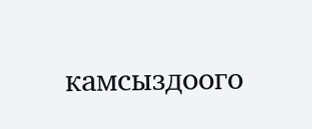камсыздоого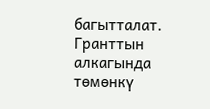багытталат. Гранттын алкагында төмөнкү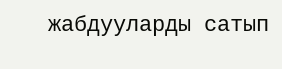жабдууларды сатып